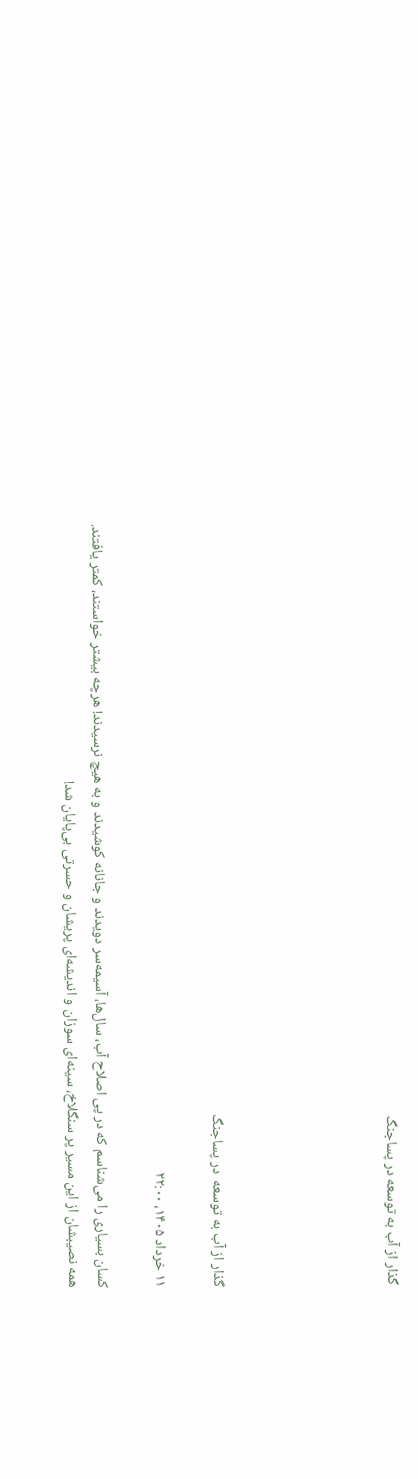گذار از آب به توسعه در پساجنگ





گذار از آب به توسعه  در پساجنگ

۱۱ خرداد ۱۴۰۵، ۲۲:۰۰

کسان بسیاری را می‌شناسم که در پی اصلاح آب، سال‌ها، آسیمه‌سر دویدند و جانانه کوشیدند و به هیچ نرسیدند! هرچه بیشتر خواستند، کمتر یافتند. همه نصیبشان از این مسیر پر سنگلاخ، سینه‌ای سوزان و اندیشه‌ای پریشان و حسرتی بی‌پایان شد!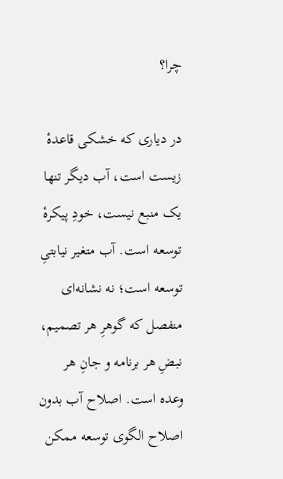چرا؟

در دیاری که خشکی قاعدهٔ زیست است، آب دیگر تنها یک منبع نیست، خودِ پیکرهٔ توسعه است. آب متغیر نیابتیِ توسعه است؛ نه نشانه‌ای منفصل که گوهرِ هر تصمیم، نبضِ هر برنامه و جانِ هر وعده است. اصلاح آب بدون اصلاح الگوی توسعه ممکن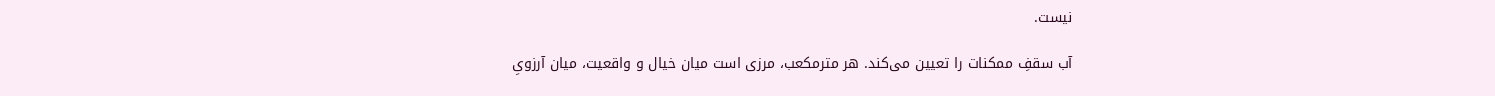نیست.

آب سقفِ ممکنات را تعیین می‌کند. هر مترمکعب، مرزی است میان خیال و واقعیت، میان آرزویِ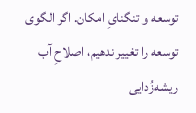توسعه و تنگنایِ امکان. اگر الگوی توسعه را تغییر ندهیم، اصلاحِ آب ریشه‌زُدایی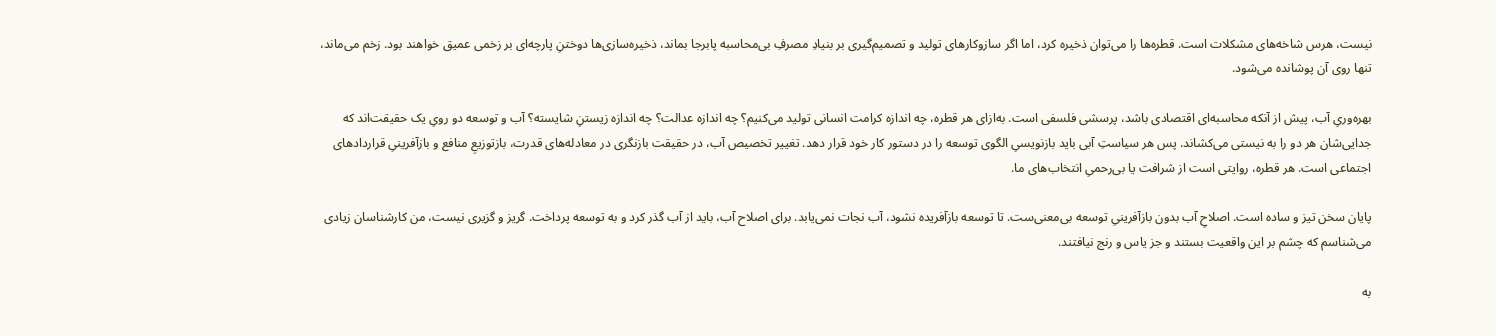نیست، هرس شاخه‌های مشکلات است. قطره‌ها را می‌توان ذخیره کرد، اما اگر سازوکارهای تولید و تصمیم‌گیری بر بنیادِ مصرفِ بی‌محاسبه پابرجا بماند، ذخیره‌سازی‌ها دوختنِ پارچه‌ای بر زخمی عمیق خواهند بود. زخم می‌ماند، تنها روی آن پوشانده می‌شود.

بهره‌وریِ آب، پیش از آنکه محاسبه‌ای اقتصادی باشد، پرسشی فلسفی است. به‌ازای هر قطره، چه اندازه کرامت انسانی تولید می‌کنیم؟ چه اندازه عدالت؟ چه اندازه زیستنِ شایسته؟ آب و توسعه دو رویِ یک حقیقت‌اند که جدایی‌شان هر دو را به نیستی می‌کشاند. پس هر سیاستِ آبی باید بازنویسیِ الگوی توسعه را در دستور کار خود قرار دهد. تغییر تخصیص آب، در حقیقت بازنگری در معادله‌های قدرت، بازتوزیعِ منافع و بازآفرینیِ قراردادهای اجتماعی است. هر قطره، روایتی است از شرافت یا بی‌رحمیِ انتخاب‌های ما.

پایان سخن تیز و ساده است. اصلاحِ آب بدون بازآفرینیِ توسعه بی‌معنی‌ست. تا توسعه بازآفریده نشود، آب نجات نمی‌یابد. برای اصلاح آب، باید از آب گذر کرد و به توسعه پرداخت. گریز و گزیری نیست، من کارشناسان زیادی می‌شناسم که چشم بر این واقعیت بستند و جز یاس و رنج نیافتند.

به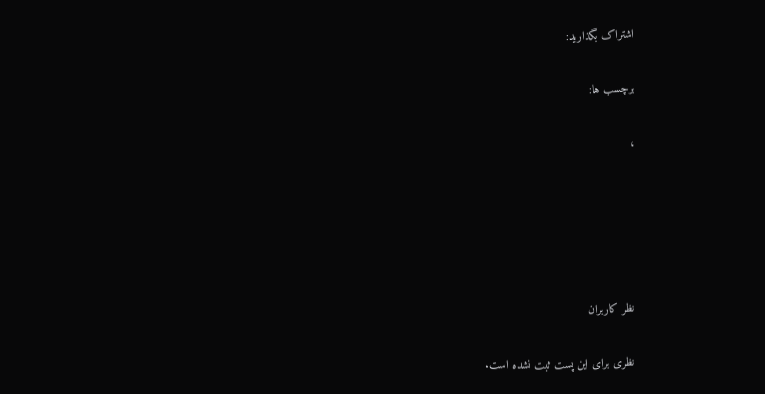اشتراک بگذارید:

برچسب ها:

،





نظر کاربران

نظری برای این پست ثبت نشده است.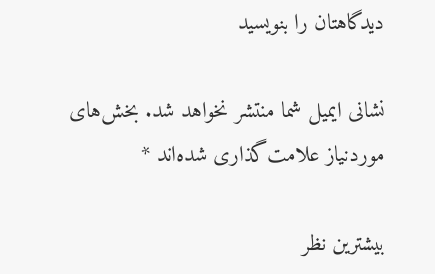دیدگاهتان را بنویسید

نشانی ایمیل شما منتشر نخواهد شد. بخش‌های موردنیاز علامت‌گذاری شده‌اند *

بیشترین نظر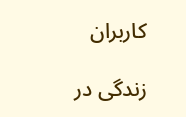کاربران

زندگی در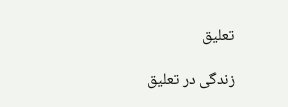تعلیق

زندگی در تعلیق